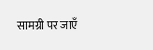सामग्री पर जाएँ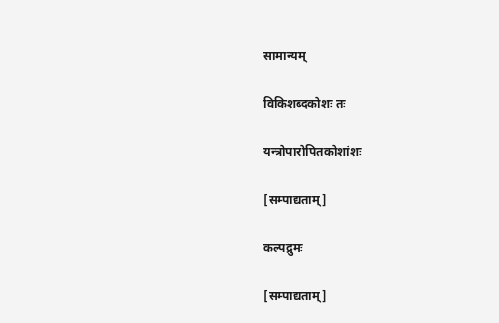सामान्यम्

विकिशब्दकोशः तः

यन्त्रोपारोपितकोशांशः

[सम्पाद्यताम्]

कल्पद्रुमः

[सम्पाद्यताम्]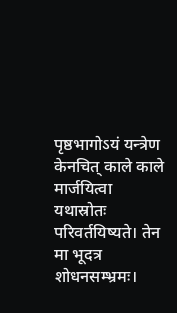पृष्ठभागोऽयं यन्त्रेण केनचित् काले काले मार्जयित्वा यथास्रोतः परिवर्तयिष्यते। तेन मा भूदत्र शोधनसम्भ्रमः।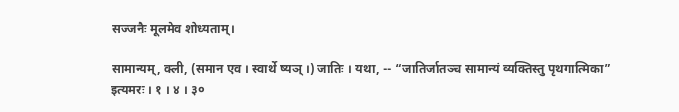सज्जनैः मूलमेव शोध्यताम्।

सामान्यम्, क्ली, (समान एव । स्वार्थे ष्यञ् ।) जातिः । यथा, -- “जातिर्जातञ्च सामान्यं व्यक्तिस्तु पृथगात्मिका” इत्यमरः । १ । ४ । ३०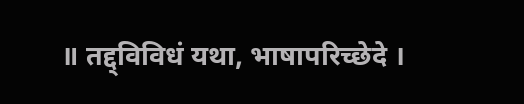॥ तद्द्विविधं यथा, भाषापरिच्छेदे ।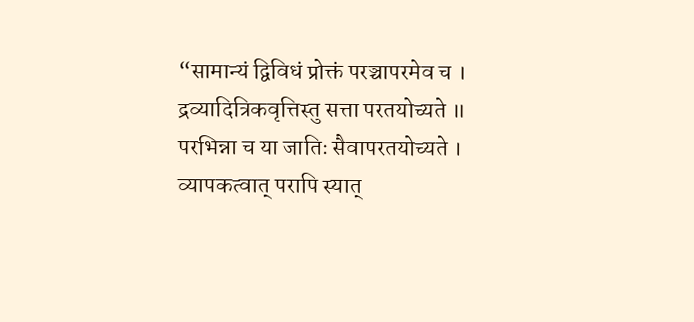“सामान्यं द्विविधं प्रोक्तं परञ्चापरमेव च । द्रव्यादित्रिकवृत्तिस्तु सत्ता परतयोच्यते ॥ परभिन्ना च या जातिः सैवापरतयोच्यते । व्यापकत्वात् परापि स्यात्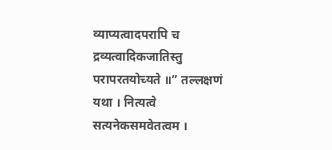व्याप्यत्वादपरापि च द्रव्यत्वादिकजातिस्तु परापरतयोच्यते ॥” तल्लक्षणं यथा । नित्यत्वे सत्यनेकसमवेतत्वम ।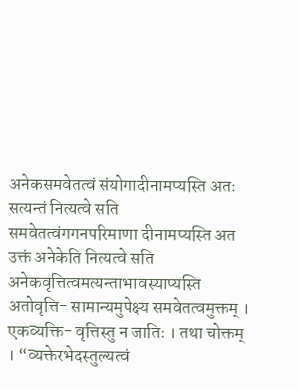अनेकसमवेतत्वं संयोगादीनामप्यस्ति अतः सत्यन्तं नित्यत्वे सति समवेतत्वंगगनपरिमाणा दीनामप्यस्ति अत उक्तं अनेकेति नित्यत्वे सति अनेकवृत्तित्वमत्यन्ताभावस्याप्यस्ति अतोवृत्ति- सामान्यमुपेक्ष्य समवेतत्वमुक्तम् । एकव्यक्ति- वृत्तिस्तु न जातिः । तथा चोक्तम् । “व्यक्तेरभेदस्तुल्यत्वं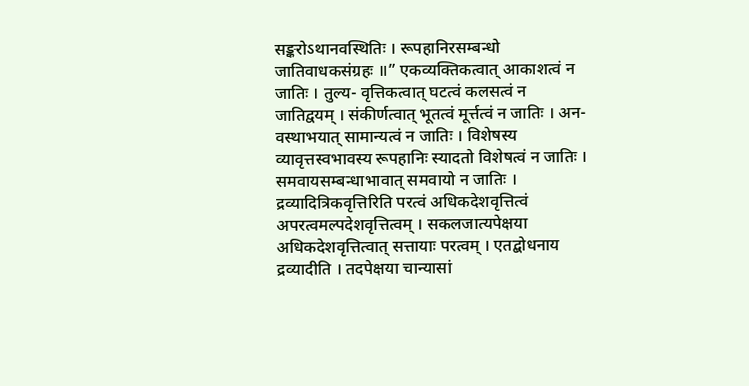सङ्करोऽथानवस्थितिः । रूपहानिरसम्बन्धो जातिवाधकसंग्रहः ॥” एकव्यक्तिकत्वात् आकाशत्वं न जातिः । तुल्य- वृत्तिकत्वात् घटत्वं कलसत्वं न जातिद्वयम् । संकीर्णत्वात् भूतत्वं मूर्त्तत्वं न जातिः । अन- वस्थाभयात् सामान्यत्वं न जातिः । विशेषस्य व्यावृत्तस्वभावस्य रूपहानिः स्यादतो विशेषत्वं न जातिः । समवायसम्बन्धाभावात् समवायो न जातिः । द्रव्यादित्रिकवृत्तिरिति परत्वं अधिकदेशवृत्तित्वं अपरत्वमल्पदेशवृत्तित्वम् । सकलजात्यपेक्षया अधिकदेशवृत्तित्वात् सत्तायाः परत्वम् । एतद्बोधनाय द्रव्यादीति । तदपेक्षया चान्यासां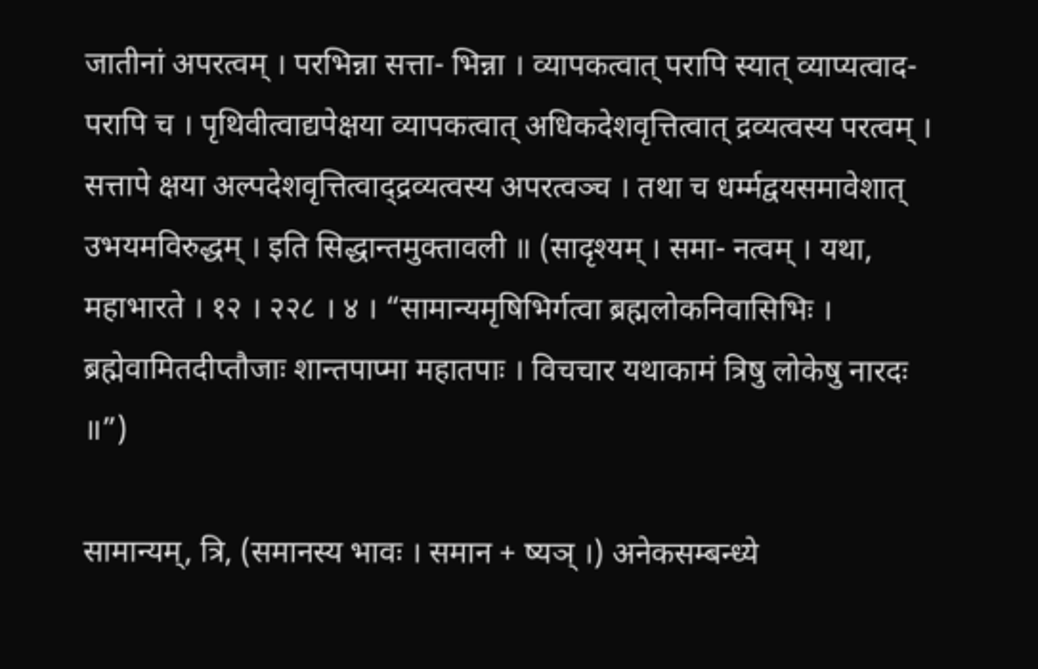जातीनां अपरत्वम् । परभिन्ना सत्ता- भिन्ना । व्यापकत्वात् परापि स्यात् व्याप्यत्वाद- परापि च । पृथिवीत्वाद्यपेक्षया व्यापकत्वात् अधिकदेशवृत्तित्वात् द्रव्यत्वस्य परत्वम् । सत्तापे क्षया अल्पदेशवृत्तित्वाद्द्रव्यत्वस्य अपरत्वञ्च । तथा च धर्म्मद्वयसमावेशात् उभयमविरुद्धम् । इति सिद्धान्तमुक्तावली ॥ (सादृश्यम् । समा- नत्वम् । यथा, महाभारते । १२ । २२८ । ४ । “सामान्यमृषिभिर्गत्वा ब्रह्मलोकनिवासिभिः । ब्रह्मेवामितदीप्तौजाः शान्तपाप्मा महातपाः । विचचार यथाकामं त्रिषु लोकेषु नारदः ॥”)

सामान्यम्, त्रि, (समानस्य भावः । समान + ष्यञ् ।) अनेकसम्बन्ध्ये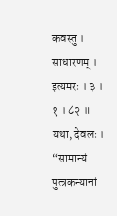कवस्तु । साधारणम् । इत्यमरः । ३ । १ । ८२ ॥ यथा, देवलः । “सामान्यं पुत्त्रकन्यानां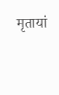मृतायां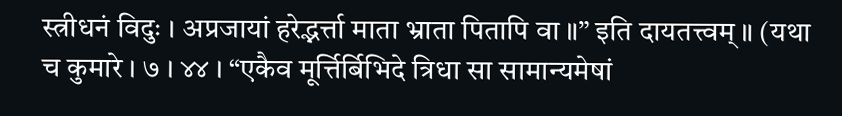स्त्रीधनं विदुः । अप्रजायां हरेद्भर्त्ता माता भ्राता पितापि वा ॥” इति दायतत्त्वम् ॥ (यथा च कुमारे । ७ । ४४ । “एकैव मूर्त्तिर्बिभिदे त्रिधा सा सामान्यमेषां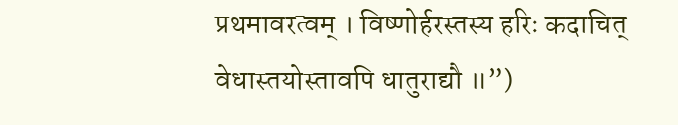प्रथमावरत्वम् । विष्णोर्हरस्तस्य हरिः कदाचित् वेधास्तयोस्तावपि धातुराद्यौ ॥”)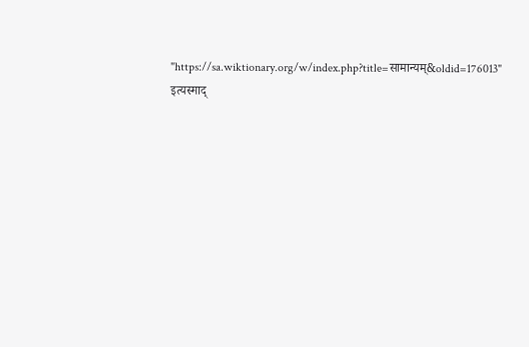"https://sa.wiktionary.org/w/index.php?title=सामान्यम्&oldid=176013" इत्यस्माद्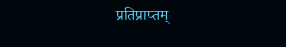प्रतिप्राप्तम्